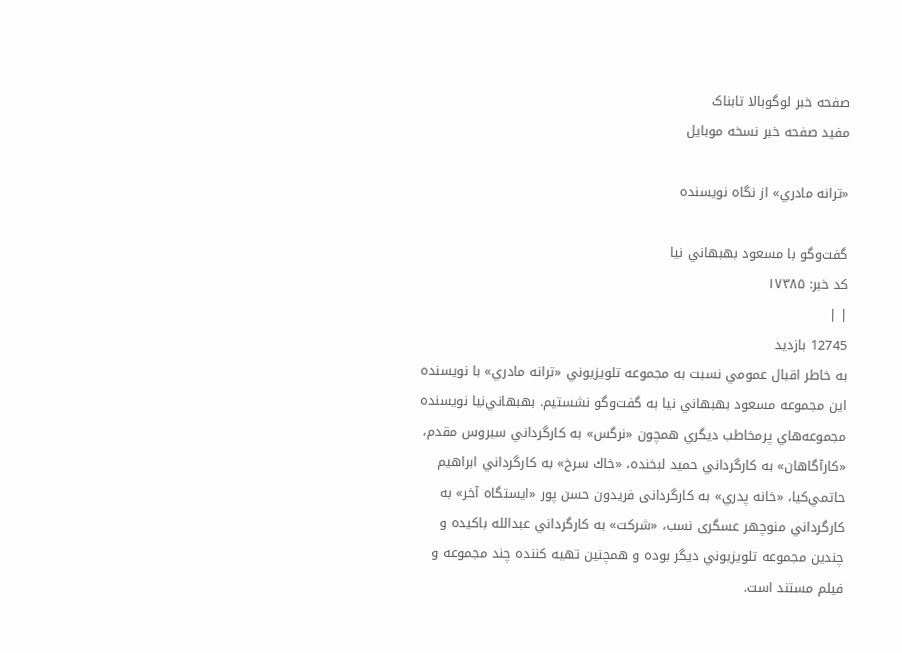صفحه خبر لوگوبالا تابناک
مفید صفحه خبر نسخه موبایل

«ترانه مادري» از نگاه نويسنده

گفت‌وگو با مسعود بهبهاني نيا
کد خبر: ۱۷۳۸۵
| |
12745 بازدید
به خاطر اقبال عمومي نسبت به مجموعه تلويزيوني «ترانه مادري» با نويسنده اين مجموعه مسعود بهبهاني نیا به گفت‌وگو نشستيم. بهبهاني‌نيا نويسنده مجموعه‌‌هاي پرمخاطب ديگري همچون «نرگس» به کارگرداني سیروس مقدم، «كارآگاهان» به كارگرداني حميد لبخنده، «خاك سرخ» به كارگرداني ابراهيم حاتمي‌كيا، «خانه پدري» به کارگردانی فریدون حسن پور «ايستگاه آخر» به كارگرداني منوچهر عسگری ‌نسب، «شركت» به كارگرداني عبدالله باكيده و چندين مجموعه تلويزيوني دیگر بوده و همچنین تهیه کننده چند مجموعه و فیلم مستند است.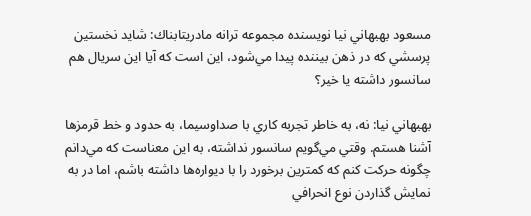مسعود بهبهاني نيا نويسنده مجموعه ترانه مادريتابناك: شايد نخستين پرسشي كه در ذهن بيننده پيدا مي‌شود، اين است كه آيا اين سريال هم سانسور داشته يا خير؟

بهبهاني نیا: نه، به خاطر تجربه كاري با صداوسيما، به حدود و خط قرمزها آشنا هستم. وقتي مي‌گويم سانسور نداشته، به این معناست که مي‌دانم چگونه حركت كنم كه كمترين برخورد را با ديواره‌ها داشته باشم، اما در به نمايش گذاردن نوع انحرافي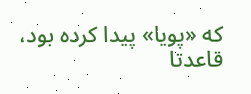كه «پويا» پيدا كرده بود، قاعدتا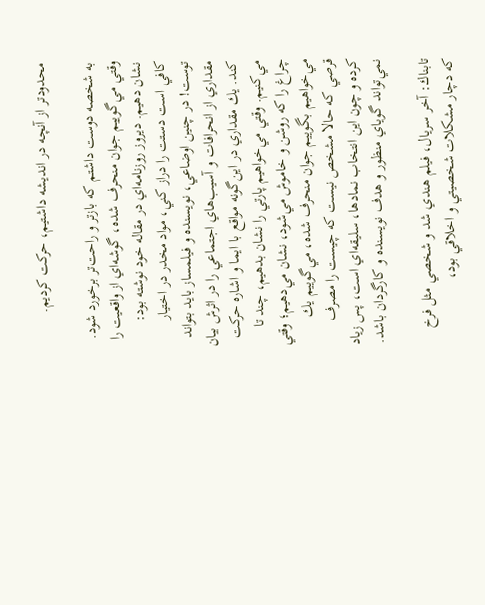محدودتر از آنچه در انديشه داشتيم، حركت كرديم.

به شخصه دوست داشتم كه بازتر و راحت‌تر برخورد شود. وقتي مي‌گوييم جوان منحرف شده،‌ گوشه‌اي از واقعيت را نشان دهيم. ديروز روزنامه‌اي در مقاله خود نوشته بود: كافي است دستت را دراز كني، مواد مخدر در اختيار توست! در چنين اوضاعي، نویسنده و فیلمساز بايد بتواند مقداري از انحرافات و آسيب‌هاي اجتماعي را در اثرش بيان كند. يك مقداري در اين‌گونه مواقع با ايما و اشاره حركت مي‌كنيم. وقتي مي‌خواهيم پارتي را نشان بدهيم، چند تا چراغ را كه روشن و خاموش مي‌شود، نشان مي‌دهيم؛ وقتي مي‌خواهيم بگوييم جوان منحرف شده، مي‌گوييم يك قرصي كه حالا مشخص نيست كه چيست را مصرف كرده و چون اين انتخاب نمادها، سليقه‌اي است، پس زياد نمي‌تواند گوياي منظور و هدف نويسنده و كارگردان باشد.

تابناك: آخر سريال، فيلم هندي شد و شخصي مثل فرخ كه دچار مشكلات شخصيتي و اخلاقي بود،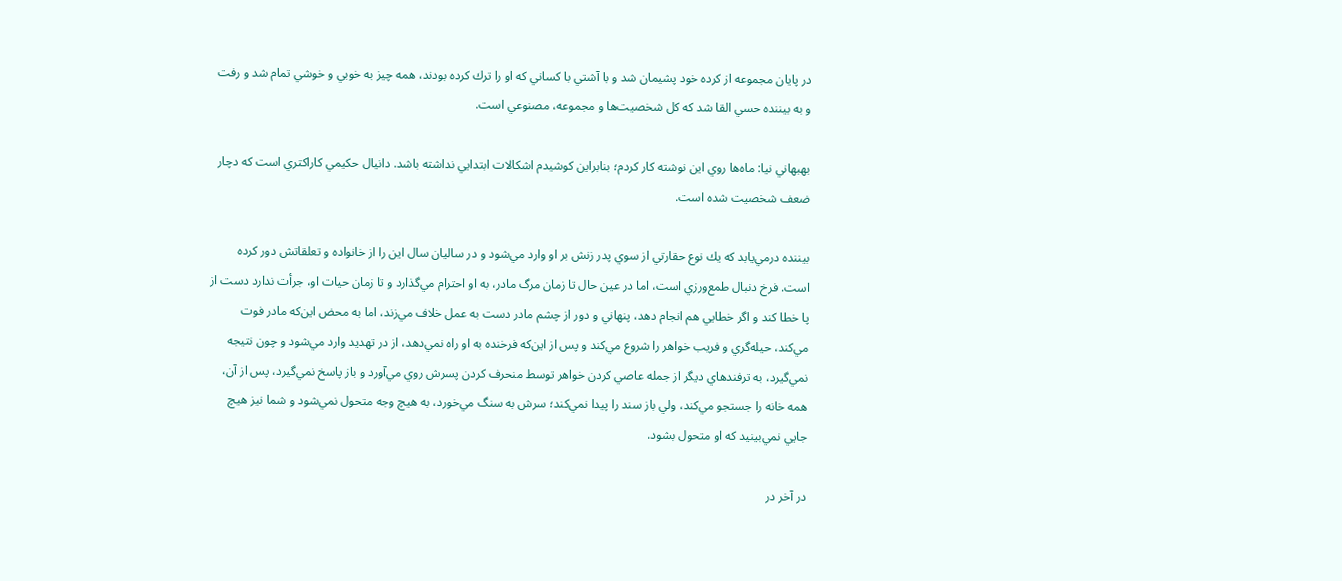در پايان مجموعه از كرده خود پشيمان شد و با آشتي با كساني كه او را ترك كرده بودند، همه چيز به خوبي و خوشي تمام شد و رفت و به بيننده حسي القا شد كه كل شخصيت‌ها و مجموعه، مصنوعي است.

بهبهاني نیا: ماه‌ها روي اين نوشته كار كردم؛ بنابراين كوشيدم اشكالات ابتدايي نداشته باشد. دانيال حكيمي كاراكتري است كه دچار ضعف شخصيت شده است.

بيننده درمي‌يابد كه يك نوع حقارتي از سوي پدر زنش بر او وارد مي‌شود و در ساليان سال اين را از خانواده و تعلقاتش دور كرده است. فرخ دنبال طمع‌ورزي است، اما در عين حال تا زمان مرگ مادر، به او احترام مي‌گذارد و تا زمان حيات او، جرأت ندارد دست از پا خطا كند و اگر خطايي هم انجام دهد، پنهاني و دور از چشم مادر دست به عمل خلاف مي‌زند، اما به محض اين‌كه مادر فوت مي‌كند، حيله‌گري و فريب خواهر را شروع مي‌كند و پس از اين‌كه فرخنده به او راه نمي‌دهد، از در تهديد وارد مي‌شود و چون نتيجه نمي‌گيرد، به ترفندهاي ديگر از جمله عاصي كردن خواهر توسط منحرف كردن پسرش روي مي‌آورد و باز پاسخ نمي‌گيرد، پس از آن، همه خانه را جستجو مي‌كند، ولي باز سند را پيدا نمي‌كند؛ سرش به سنگ مي‌خورد، به هيچ وجه متحول نمي‌شود و شما نيز هيچ جايي نمي‌بينيد كه او متحول بشود.

در آخر در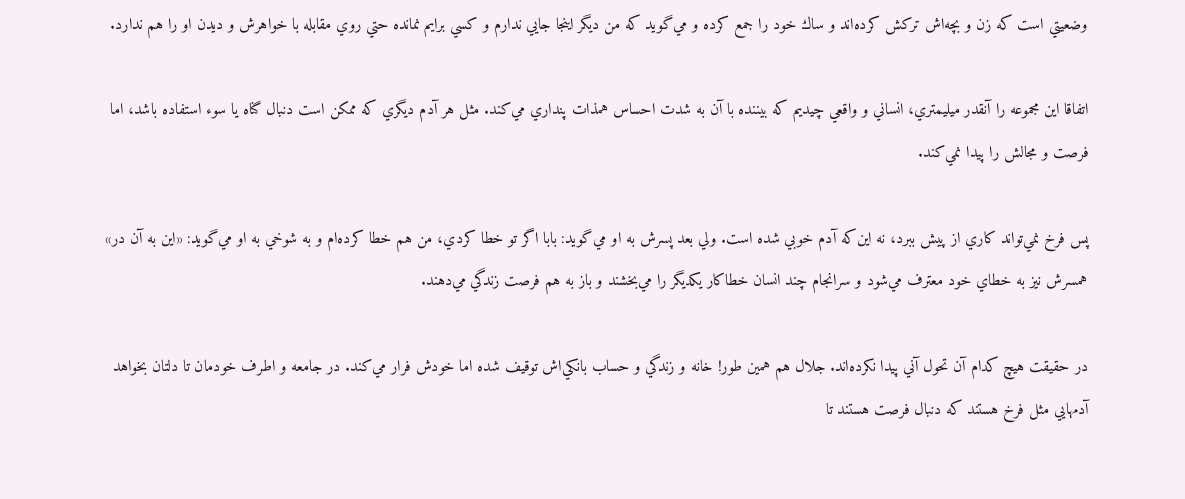وضعيتي است كه زن و بچه‌اش تركش كرده‌اند و ساك خود را جمع كرده و مي‌گويد كه من ديگر اينجا جايي ندارم و كسي برايم نمانده حتي روي مقابله با خواهرش و ديدن او را هم ندارد.

اتفاقا اين مجموعه را آنقدر ميليمتري، انساني و واقعي چيديم كه بیننده با آن به شدت احساس همذات پنداري مي‌کند. مثل هر آدم ديگري که ممکن است دنبال گناه یا سوء استفاده باشد، اما فرصت و مجالش را پیدا نمي‌کند.

پس فرخ نمي‌تواند كاري از پيش ببرد، نه اين‌كه آدم خوبي شده است. ولي بعد پسرش به او مي‌گويد: بابا اگر تو خطا كردي، من هم خطا كرده‌ام و به شوخي به او مي‌گويد: «اين به آن در» همسرش نيز به خطاي خود معترف مي‌شود و سرانجام چند انسان خطاكار يكديگر را مي‌بخشند و باز به هم فرصت زندگي مي‌دهند.

در حقیقت هیچ کدام آن تحول آني پیدا نکرده‌اند. جلال هم همین طور! خانه و زندگي و حساب بانکي‌اش توقیف شده اما خودش فرار مي‌کند. در جامعه و اطرف خودمان تا دلتان بخواهد آدمهايي مثل فرخ هستند که دنبال فرصت هستند تا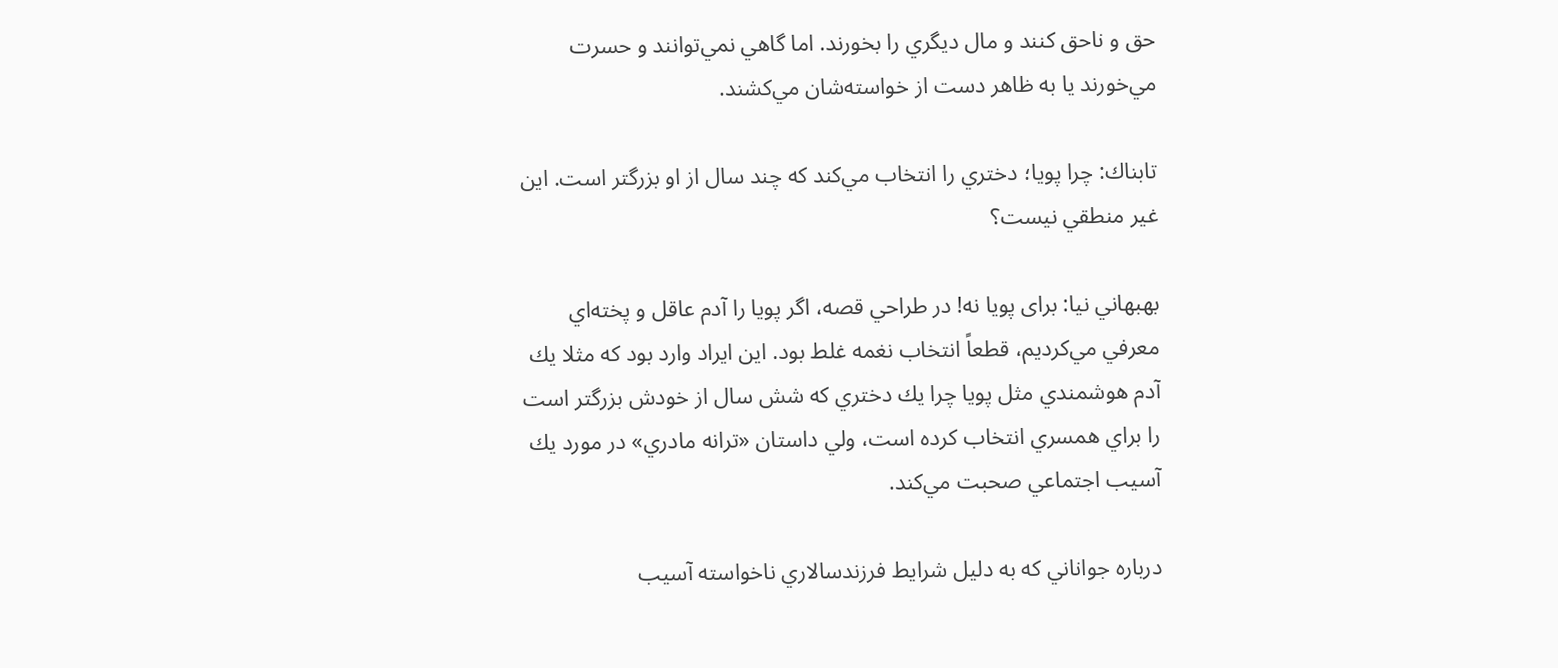حق و ناحق کنند و مال دیگري را بخورند. اما گاهي نمي‌توانند و حسرت مي‌خورند يا به ظاهر دست از خواسته‌شان مي‌کشند.

تابناك: چرا پویا؛ دختري را انتخاب مي‌کند که چند سال از او بزرگتر است. این غیر منطقي نیست؟

بهبهاني نیا: برای پویا نه! در طراحي قصه، اگر پویا را آدم عاقل و پخته‌اي معرفي مي‌کردیم، قطعاً انتخاب نغمه غلط بود. این ايراد وارد بود که مثلا يك آدم هوشمندي مثل پويا چرا يك دختري كه شش سال از خودش بزرگتر است را براي همسري انتخاب كرده است، ولي داستان «ترانه مادري» در مورد يك آسيب اجتماعي صحبت مي‌كند.

درباره جواناني كه به دليل شرايط فرزندسالاري ناخواسته آسيب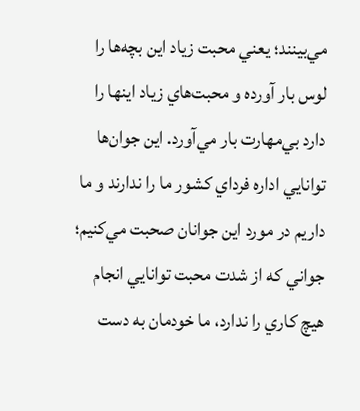مي‌بينند؛ يعني محبت زياد اين بچه‌ها را لوس بار آورده و محبت‌هاي زياد اينها را دارد بي‌مهارت بار مي‌آورد. اين جوان‌ها توانايي اداره فرداي كشور ما را ندارند و ما داريم در مورد اين جوانان صحبت مي‌كنيم؛ جواني كه از شدت محبت توانايي انجام هيچ كاري را ندارد، ما خودمان به دست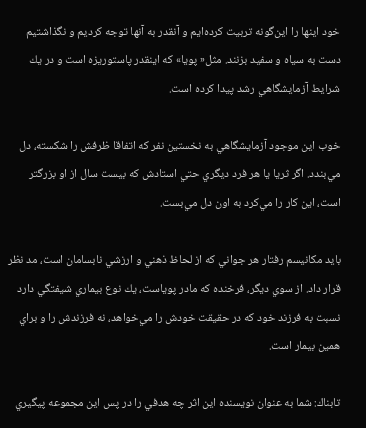خود اينها را اين‌گونه تربيت كرده‌ايم و آنقدر به آنها توجه كرديم و نگذاشتيم دست به سياه و سفيد بزنند. مثل« پويا» كه اينقدر پاستوريزه است و در يك شرايط آزمايشگاهي رشد پيدا كرده است.

خوب اين موجود آزمايشگاهي به نخستين نفر كه اتفاقا ظرفش را شكسته، دل مي‌بندد. اگر ثريا يا هر فرد ديگري حتي استادش كه بيست سال از او بزرگتر است، اين كار را مي‌كرد به اون دل مي‌بست.

بايد مكانيسم رفتار هر جواني كه از لحاظ ذهني و ارزشي نابسامان است، مد نظر قرار داد. از سوي ديگر، فرخنده كه مادر پوياست، يك نوع بيماري شيفتگي دارد نسبت به فرزند خود كه در حقيقت خودش را مي‌خواهد، نه فرزندش را و براي همين بيمار است.

تابناك: شما به عنوان نويسنده اين اثر چه هدفي را در پس اين مجموعه پيگيري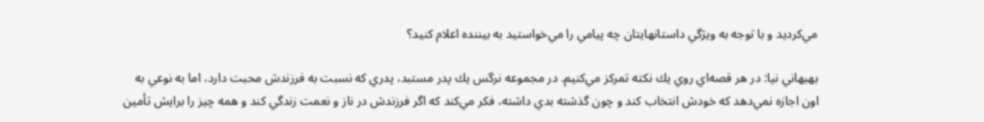مي‌كرديد و با توجه به ويژگي داستانهايتان چه پيامي را مي‌خواستيد به بيننده اعلام كنيد؟

بهبهاني نیا: در هر قصه‌اي روي يك نكته تمركز مي‌كنيم. در مجموعه نرگس يك پدر مستبد، پدري كه نسبت به فرزندش محبت دارد، اما به نوعي به اون اجازه نمي‌دهد كه خودش انتخاب كند و چون گذشته بدي داشته، فكر مي‌‌كند كه اگر فرزندش در ناز و نعمت زندگي كند و همه چيز را برايش تأمين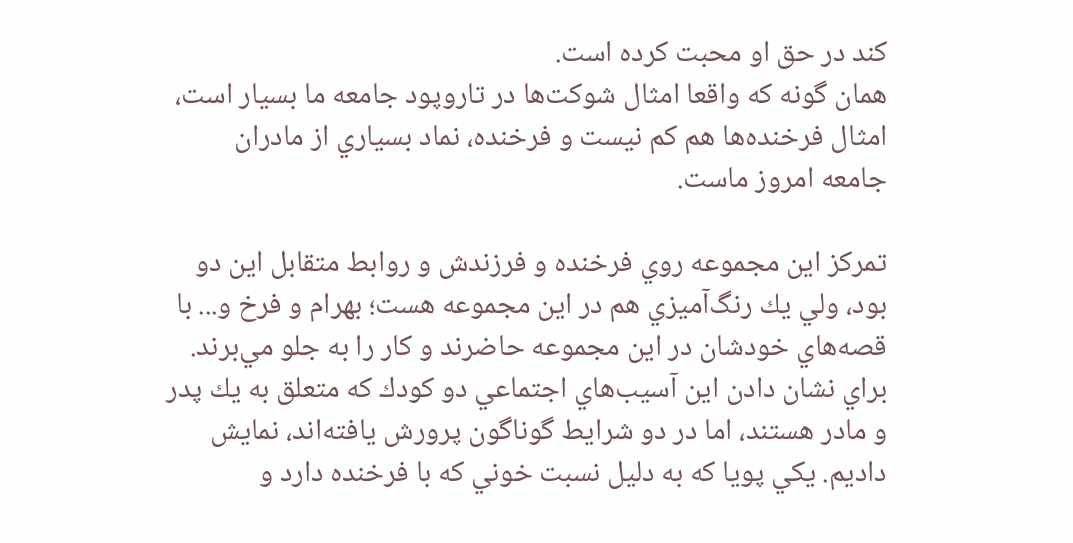كند در حق او محبت كرده است.
همان گونه كه واقعا امثال شوكت‌ها در تاروپود جامعه ما بسيار است، امثال فرخنده‌ها هم كم نيست و فرخنده، نماد بسياري از مادران جامعه امروز ماست.

تمركز اين مجموعه روي فرخنده و فرزندش و روابط متقابل اين دو بود، ولي يك رنگ‌آميزي هم در اين مجموعه هست؛‌ بهرام و فرخ و... با قصه‌هاي خودشان در اين مجموعه حاضرند و كار را به جلو مي‌برند.
براي نشان دادن اين آسيب‌هاي اجتماعي دو كودك كه متعلق به يك پدر و مادر هستند، اما در دو شرايط گوناگون پرورش يافته‌‌اند، نمایش دادیم. يكي پويا كه به دليل نسبت خوني كه با فرخنده دارد و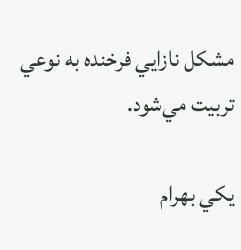مشكل نازايي فرخنده به نوعي تربیت مي‌شود.

یکي بهرام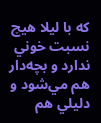که با ليلا هيچ نسبت خوني ندارد و بچه‌دار هم مي‌شود و دليلي هم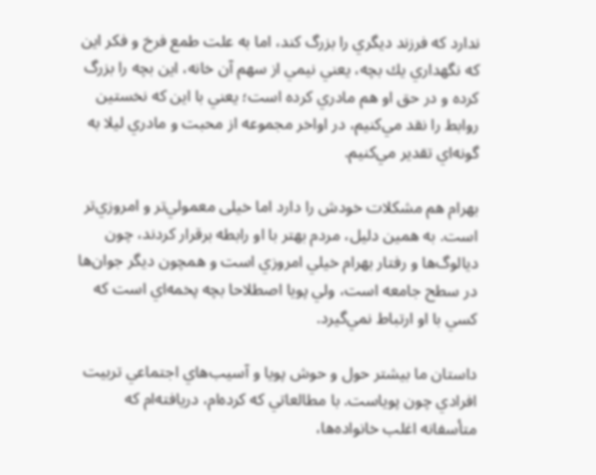ندارد كه فرزند ديگري را بزرگ كند، اما به علت طمع فرخ و فكر اين كه نگهداري يك بچه، يعني نيمي از سهم آن خانه، اين بچه را بزرگ كرده و در حق او هم مادري كرده است؛ ‌يعني با اين كه نخستين روابط را نقد مي‌كنيم، در اواخر مجموعه از محبت و مادري ليلا به گونه‌اي تقدير مي‌كنيم.

بهرام هم مشکلات خودش را دارد اما خیلی معمولي‌تر و امروزي‌تر است. به همين دليل،‌ مردم بهتر با او رابطه برقرار كردند، چون ديالوگ‌ها و رفتار بهرام خيلي امروزي است و همچون ديگر جوان‌ها در سطح جامعه است، ولي پويا اصطلاحا بچه‌ پخمه‌اي است كه كسي با او ارتباط نمي‌گيرد.

داستان ما بيشتر حول و حوش پويا و آسيب‌هاي اجتماعي تربيت افرادي چون پوياست. با مطالعاتي كه كرده‌ام، دريافته‌ام كه متأسفانه اغلب خانواده‌ها،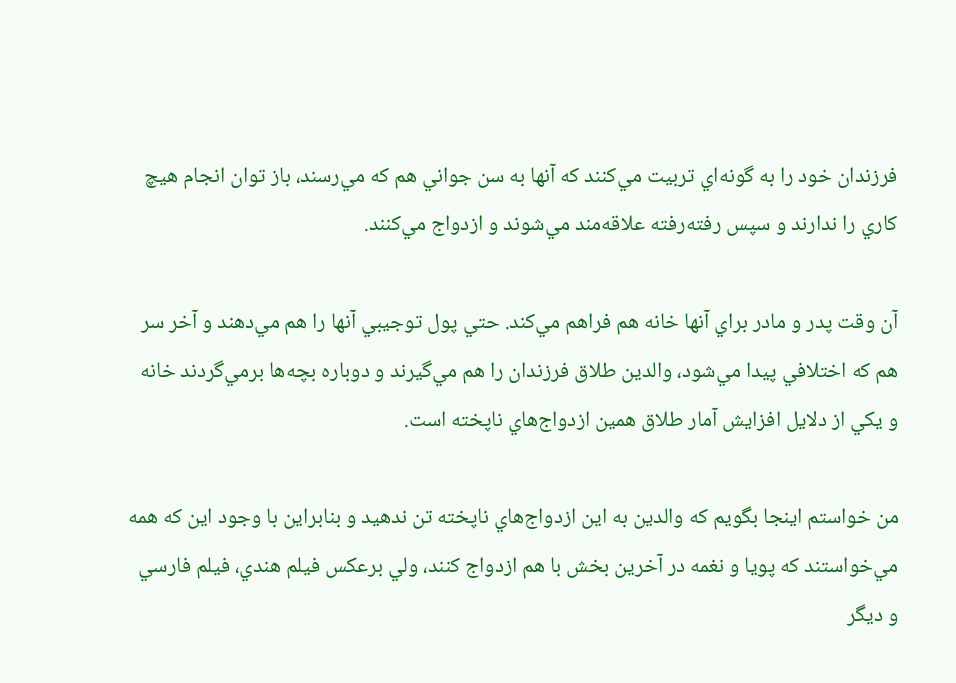فرزندان خود را به گونه‌اي تربيت مي‌‌كنند كه آنها به سن جواني هم كه مي‌رسند، باز توان انجام هيچ كاري را ندارند و سپس رفته‌رفته علاقه‌مند مي‌شوند و ازدواج مي‌كنند.

آن وقت پدر و مادر براي آنها خانه هم فراهم مي‌كند. حتي پول توجيبي آنها را هم مي‌دهند و آخر سر هم كه اختلافي پيدا مي‌شود، والدين طلاق فرزندان را هم مي‌گيرند و دوباره بچه‌ها برمي‌گردند خانه و يكي از دلايل افزايش آمار طلاق همين ازدواج‌هاي ناپخته است.

من خواستم اينجا بگويم كه والدين به اين ازدواج‌هاي ناپخته تن ندهيد و بنابراين با وجود اين كه همه مي‌خواستند كه پويا و نغمه در آخرين بخش با هم ازدواج كنند، ولي برعكس فيلم هندي، فيلم فارسي و ديگر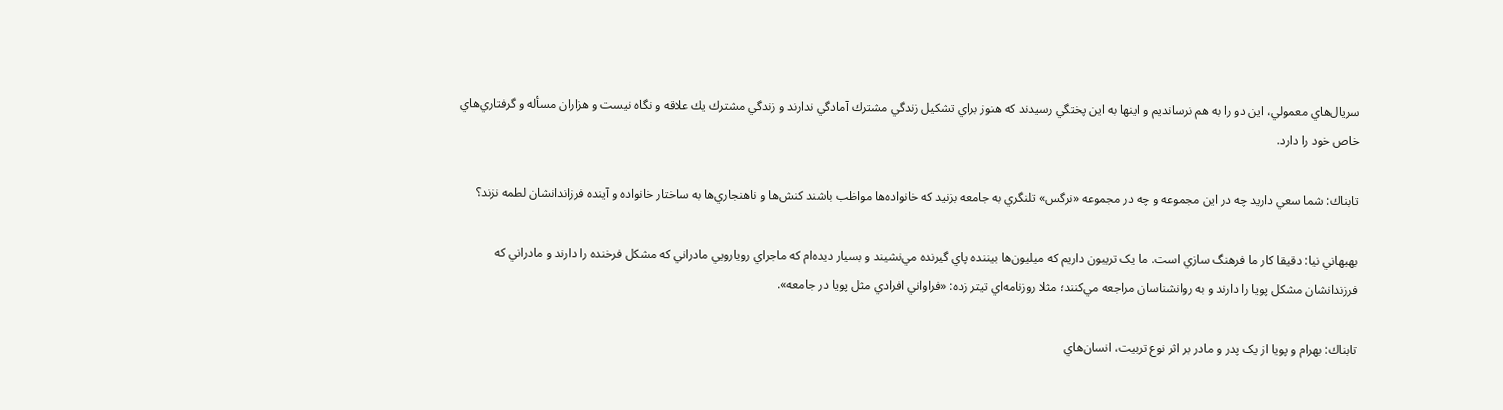سريال‌هاي معمولي، اين دو را به هم نرسانديم و اينها به اين پختگي رسيدند كه هنوز براي تشكيل زندگي مشترك آمادگي ندارند و زندگي مشترك يك علاقه و نگاه نيست و هزاران مسأله و گرفتاري‌هاي خاص خود را دارد.

تابناك: شما سعي داريد چه در اين مجموعه و چه در مجموعه «نرگس» تلنگري به جامعه بزنيد که خانواده‌ها مواظب باشند کنش‌ها و ناهنجاري‌ها به ساختار خانواده و آينده فرزاندانشان لطمه نزند؟

بهبهاني نیا: دقيقا کار ما فرهنگ ‌سازي است. ما يک تريبون داريم که ميليون‌ها بيننده پاي گيرنده مي‌نشيند و بسيار ديده‌‌ام که ماجراي رويارويي مادراني که مشکل فرخنده را دارند و مادراني که فرزندانشان مشکل پويا را دارند و به روانشناسان مراجعه مي‌کنند؛ مثلا روزنامه‌اي تيتر زده: «فراواني افرادي مثل پويا در جامعه».

تابناك: بهرام و پويا از يک پدر و مادر بر اثر نوع تربيت، انسان‌هاي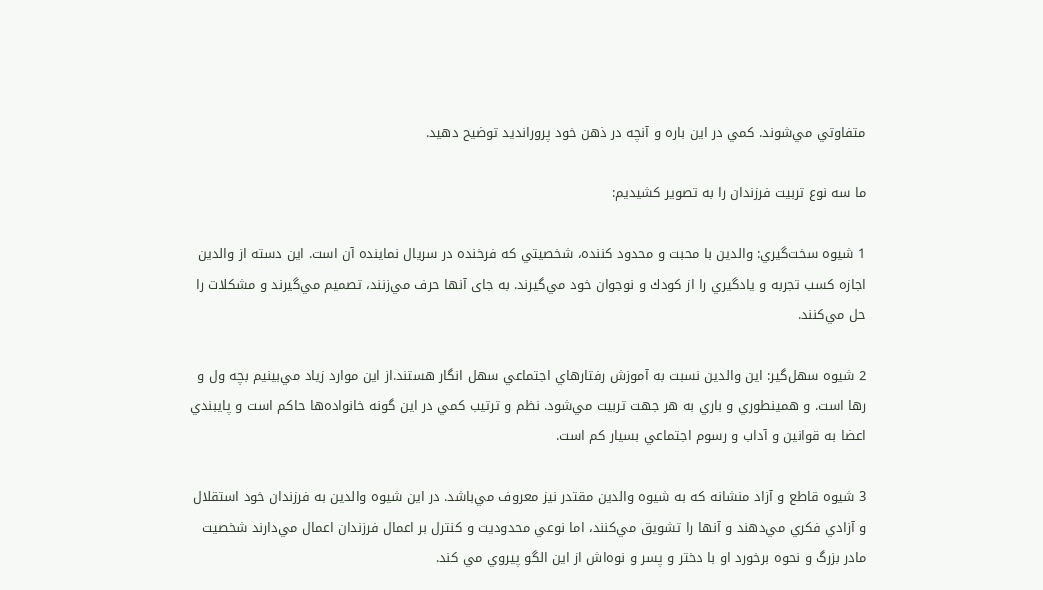متفاوتي مي‌شوند. کمي در اين باره و آنچه در ذهن خود پرورانديد توضيح دهيد.

ما سه نوع تربيت فرزندان را به تصوير کشيديم:

1 شيوه سخت‌گيري: والدين با محبت و محدود كننده، شخصيتي كه فرخنده در سريال نماينده آن است. اين دسته از والدين اجازه كسب تجربه و يادگيري را از كودك و نوجوان خود مي‌گيرند. به جای آنها حرف مي‌زنند، تصمیم مي‌گیرند و مشکلات را حل مي‌کنند.

2 شيوه سهل‌گير: اين والدين نسبت به آموزش رفتارهاي اجتماعي سهل انگار هستند.از اين موارد زياد مي‌بينيم بچه ول و رها است. و همينطوري و باري به هر جهت تربيت مي‌شود. نظم و ترتيب كمي در اين گونه خانواده‌ها حاكم است و پايبندي اعضا به قوانين و آداب و رسوم اجتماعي بسيار كم است.

3 شيوه قاطع و آزاد منشانه كه به شيوه والدين مقتدر نيز معروف مي‌باشد. در اين شيوه والدين به فرزندان خود استقلال و آزادي فكري مي‌دهند و آنها را تشويق مي‌كنند، اما نوعي محدوديت و كنترل بر اعمال فرزندان اعمال مي‌دارند شخصيت مادر بزرگ و نحوه برخورد او با دختر و پسر و نوه‌اش از اين الگو پيروي مي كند.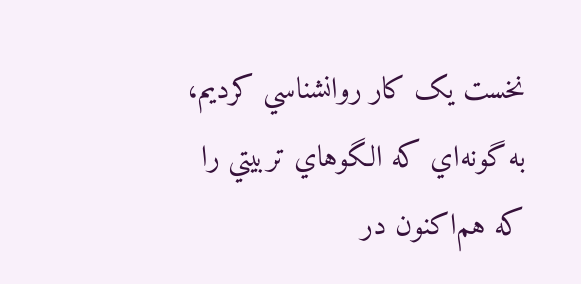نخست يک کار روانشناسي کرديم، به گونه‌اي که الگوهاي تربيتي را که هم‌اکنون در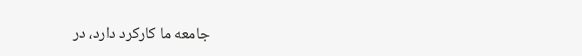جامعه ما کارکرد دارد، در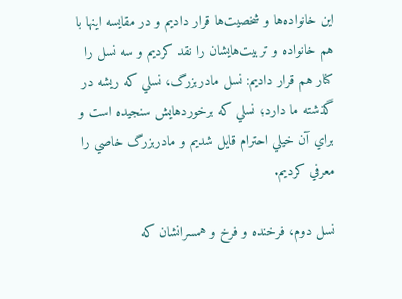اين خانواده‌ها و شخصيت‌ها قرار داديم و در مقايسه اينها با هم خانواده و تربيت‌هايشان را نقد کرديم و سه نسل را کنار هم قرار داديم: نسل مادربزرگ، نسلي که ريشه در گذشته ما دارد؛ نسلي که برخوردهايش سنجيده است و براي آن خيلي احترام قايل شديم و مادربزرگ خاصي را معرفي کرديم.

نسل دوم، فرخنده و فرخ و همسرانشان که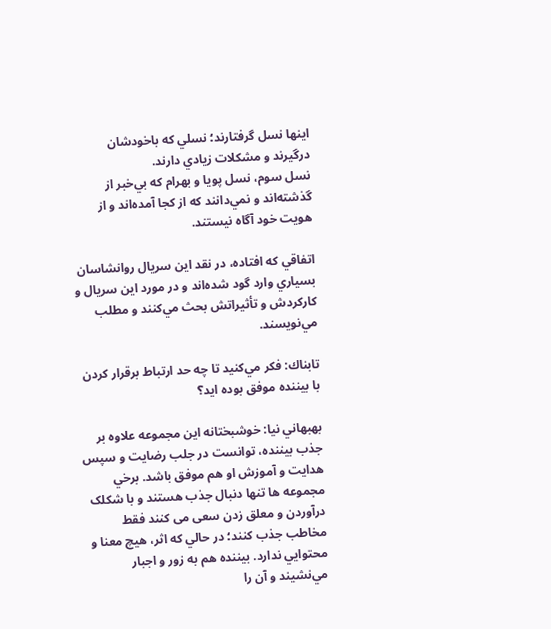اينها نسل گرفتارند؛ نسلي که باخودشان درگيرند و مشکلات زيادي دارند.
نسل سوم، نسل پويا و بهرام که بي‌خبر از گذشته‌اند و نمي‌دانند که از کجا آمده‌اند و از هويت خود آگاه نيستند.

اتفاقي که افتاده، در نقد اين سريال روانشاسان بسياري وارد گود شده‌اند و در مورد اين سريال و کارکردش و تأثيراتش بحث مي‌کنند و مطلب مي‌نويسند.

تابناك: فكر مي‌كنيد تا چه حد ارتباط برقرار كردن با بيننده موفق بوده ايد؟

بهبهاني نیا: خوشبختانه اين مجموعه علاوه بر جذب بيننده، توانست در جلب رضايت و سپس هدايت و آموزش او هم موفق باشد. برخي مجموعه ها تنها دنبال جذب هستند و با شکلک درآوردن و معلق زدن سعی می کنند فقط مخاطب جذب کنند؛ در حالي که اثر، هيچ معنا و محتوايي ندارد. بيننده ‌هم به زور و اجبار مي‌نشيند و آن را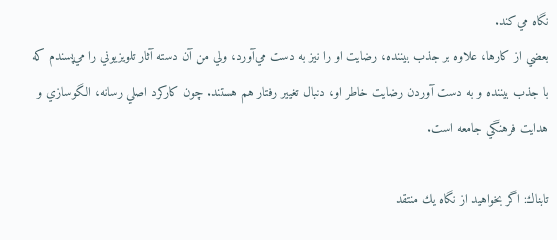نگاه مي‌کند.
بعضي از كارها، علاوه بر جذب بيننده، رضايت او را نيز به دست مي‌آورد، ولي من آن دسته آثار تلويزيوني را مي‌پسندم كه با جذب بيننده و به دست آوردن رضايت خاطر او، دنبال تغيير رفتار هم هستند. چون كاركرد اصلي رسانه، الگوسازي و هدايت فرهنگي جامعه است.

تابناك: اگر بخواهيد از نگاه يك منتقد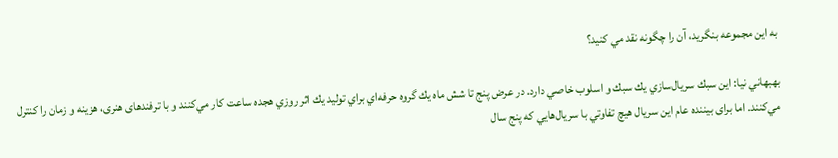به اين مجموعه بنگريد، آن را چگونه نقد مي كنيد؟

بهبهاني نیا: اين سبك سريال‌سازي يك سبك و اسلوب خاصي دارد. در عرض پنج تا شش ماه يك گروه‌ حرفه‌اي براي توليد يك اثر روزي هجده ساعت كار مي‌كنند و با ترفندهای هنری، هزينه و زمان را كنترل مي‌كنند. اما برای بیننده عام این سريال هيچ تفاوتي با سريال‌هايي كه پنج سال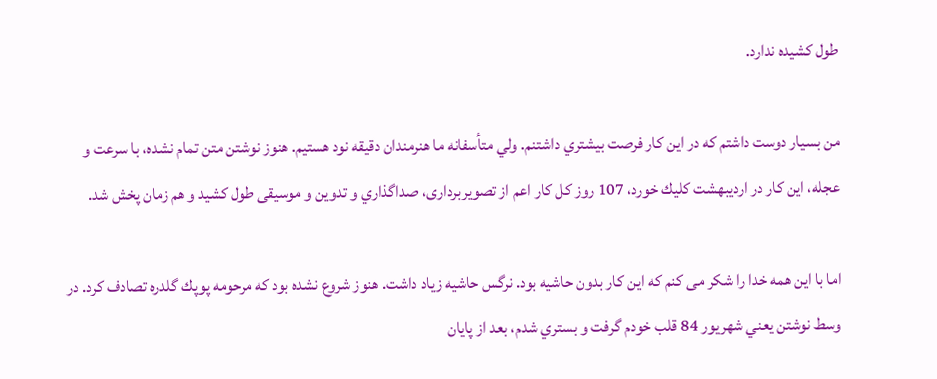طول كشيده ندارد.

من بسيار دوست داشتم كه در اين كار فرصت بيشتري داشتنم. ولي متأسفانه ما هنرمندان دقیقه نود هستیم. هنوز نوشتن متن تمام نشده، با سرعت و عجله، اين كار در ارديبهشت كليك خورد، 107 روز كل کار اعم از تصویربرداری، صداگذاري و تدوين و موسیقی طول كشيد و هم زمان پخش شد.

اما با این همه خدا را شکر می کنم که این کار بدون حاشیه بود. نرگس حاشيه زياد داشت. هنوز شروع نشده بود كه مرحومه پوپك گلدره تصادف کرد. در وسط نوشتن يعني شهريور 84 قلب خودم گرفت و بستري شدم، بعد از پایان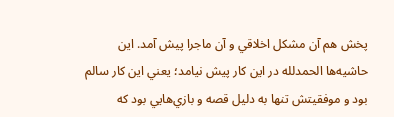پخش هم آن مشکل اخلاقي و آن ماجرا پيش آمد. اين حاشيه‌ها الحمدلله در اين كار پيش نيامد؛ يعني اين كار سالم بود و موفقیتش تنها به دليل قصه و بازي‌هايي بود كه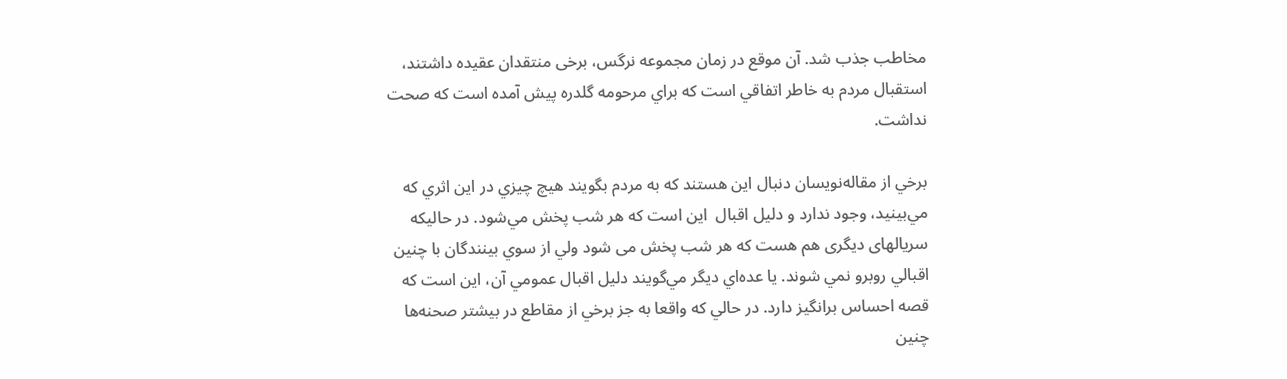مخاطب جذب شد. آن موقع در زمان مجموعه نرگس، برخی منتقدان عقيده داشتند، استقبال مردم به خاطر اتفاقي است كه براي مرحومه گلدره پيش آمده است که صحت نداشت.

برخي از مقاله‌نويسان دنبال اين هستند كه به مردم بگويند هيچ چيزي در اين اثري كه مي‌بينيد، وجود ندارد و دليل اقبال ‌ اين است كه هر شب پخش مي‌‌شود. در حالیکه سریالهای دیگری هم هست که هر شب پخش می شود ولي از سوي بينندگان با چنين اقبالي روبرو نمي شوند. يا عده‌اي ديگر مي‌گويند دليل اقبال عمومي آن،‌ اين است كه قصه احساس برانگیز دارد. در حالي كه واقعا به جز برخي از مقاطع در بيشتر صحنه‌ها چنين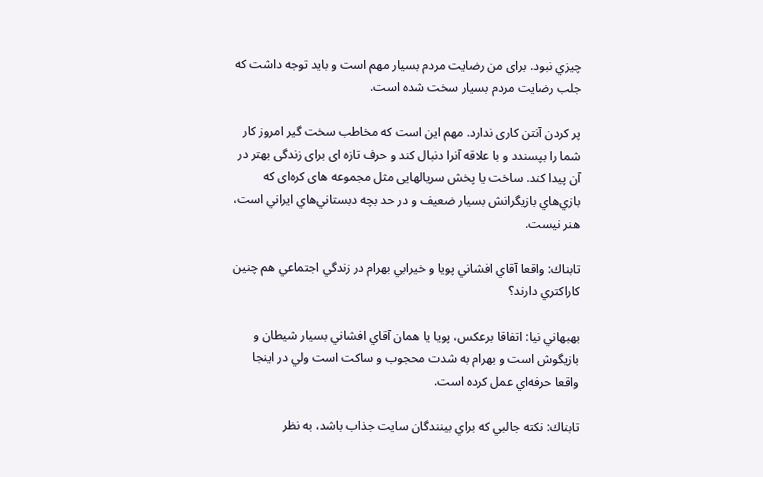چيزي نبود. برای من رضايت مردم بسيار مهم است و بايد توجه داشت كه جلب رضايت مردم بسيار سخت شده است.

پر کردن آنتن کاری ندارد. مهم این است که مخاطب سخت گیر امروز کار شما را بپسندد و با علاقه آنرا دنبال کند و حرف تازه ای برای زندگی بهتر در آن پیدا کند. ساخت يا پخش سریالهایی مثل مجموعه های کره‌ای كه بازي‌هاي بازيگرانش بسيار ضعيف و در حد بچه دبستاني‌‌هاي ايراني است، هنر نیست.

تابناك: واقعا آقاي افشاني پويا و خيرابي بهرام در زندگي اجتماعي هم چنين كاراكتري دارند؟

بهبهاني نیا: اتفاقا برعكس، پويا يا همان آقاي افشاني بسيار شيطان و بازيگوش است و بهرام به شدت محجوب و ساكت است ولي در اينجا واقعا حرفه‌اي عمل كرده است.

تابناك: نكته جالبي كه براي بينندگان سايت جذاب باشد،‌ به نظر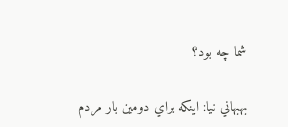شما چه بود؟

بهبهاني نیا: اينکه براي دومين بار مردم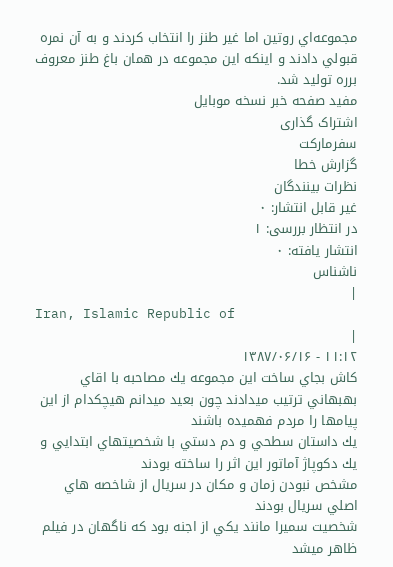مجموعه‌اي روتين اما غير طنز را انتخاب کردند و به آن نمره قبولي دادند و اينکه اين مجموعه در همان باغ طنز معروف برره توليد شد.
مفید صفحه خبر نسخه موبایل
اشتراک گذاری
سفرمارکت
گزارش خطا
نظرات بینندگان
غیر قابل انتشار: ۰
در انتظار بررسی: ۱
انتشار یافته: ۰
ناشناس
|
Iran, Islamic Republic of
|
۱۱:۱۲ - ۱۳۸۷/۰۶/۱۶
كاش بجاي ساخت اين مجموعه يك مصاحبه با اقاي بهبهاني ترتيب ميدادند چون بعيد ميدانم هيچكدام از اين پيامها را مردم فهميده باشند
يك داستان سطحي و دم دستي با شخصيتهاي ابتدايي و يك دكوپاژ آماتور اين اثر را ساخته بودند
مشخص نبودن زمان و مكان در سريال از شاخصه هاي اصلي سريال بودند
شخصيت سميرا مانند يكي از اجنه بود كه ناگهان در فيلم ظاهر ميشد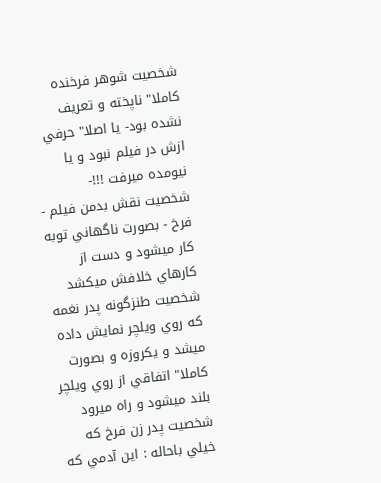شخصيت شوهر فرخنده كاملا" ناپخته و تعريف نشده بود- يا اصلا" حرفي ازش در فيلم نبود و يا نيومده ميرفت !!!-
شخصيت نقش بدمن فيلم - فرخ - بصورت ناگهاني توبه كار ميشود و دست از كارهاي خلافش ميكشد
شخصيت طنزگونه پدر نغمه كه روي ويلچر نمايش داده ميشد و يكروزه و بصورت كاملا" اتفاقي از روي ويلچر بلند ميشود و راه ميرود
شخصيت پدر زن فرخ كه خيلي باحاله : اين آدمي كه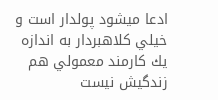ادعا ميشود پولدار است و خيلي كلاهبردار به اندازه يك كارمند معمولي هم زندگيش نيست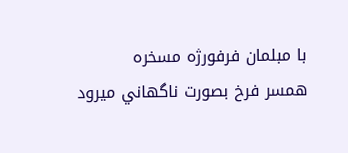با مبلمان فرفورژه مسخره
همسر فرخ بصورت ناگهاني ميرود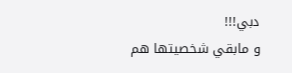دبي!!!
و مابقي شخصيتها هم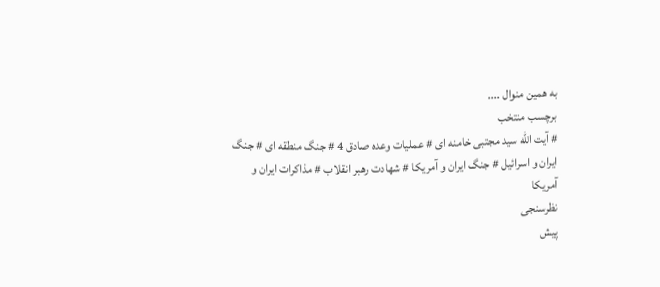به همين منوال ....
برچسب منتخب
# آیت الله سید مجتبی خامنه ای # عملیات وعده صادق 4 # جنگ منطقه ای # جنگ ایران و اسرائیل # جنگ ایران و آمریکا # شهادت رهبر انقلاب # مذاکرات ایران و آمریکا
نظرسنجی
پیش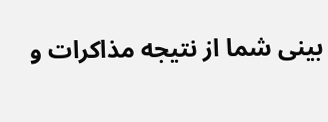بینی شما از نتیجه مذاکرات و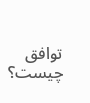توافق چیست؟